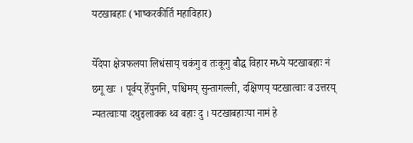यटखाबहाः (भाष्करकीर्ति महाविहार)

येँदेया क्षेत्रफलया लिधंसाय्‌ चकंगु व तःकूगु बौद्ध विहार मध्ये यटखाबहाः नं छगू खः । पूर्वय्‌ हेँपुननि, पश्चिमय्‌ सुन्तागल्ली, दक्षिणय्‌ यटखात्वाः व उत्तरय्‌ न्यतत्वाःया दथुइलाक्क थ्व बहाः दु । यटखाबहाःया नामं हे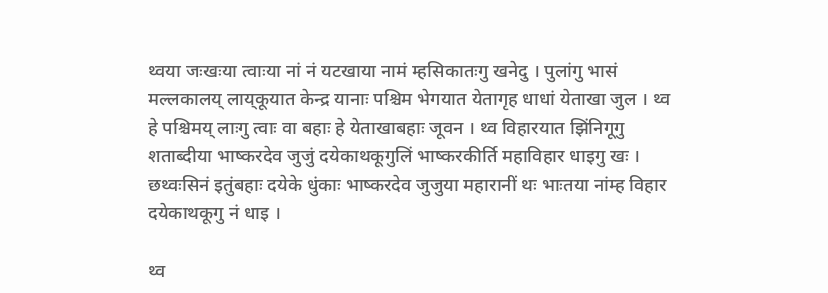थ्वया जःखःया त्वाःया नां नं यटखाया नामं म्हसिकातःगु खनेदु । पुलांगु भासं मल्लकालय्‌ लाय्‌कूयात केन्द्र यानाः पश्चिम भेगयात येतागृह धाधां येताखा जुल । थ्व हे पश्चिमय्‌ लाःगु त्वाः वा बहाः हे येताखाबहाः जूवन । थ्व विहारयात झिंनिगूगु शताब्दीया भाष्करदेव जुजुं दयेकाथकूगुलिं भाष्करकीर्ति महाविहार धाइगु खः । छथ्वःसिनं इतुंबहाः दयेके धुंकाः भाष्करदेव जुजुया महारानीं थः भाःतया नांम्ह विहार दयेकाथकूगु नं धाइ ।

थ्व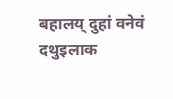बहालय्‌ दुहां वनेवं दथुइलाक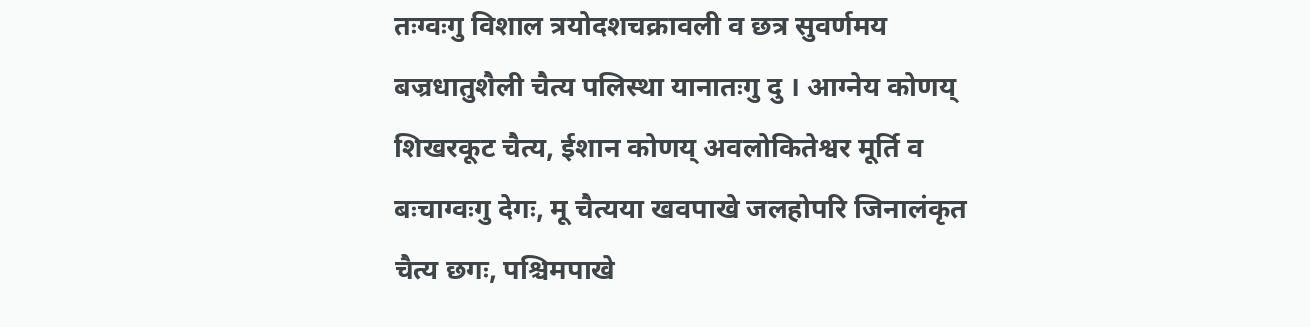तःग्वःगु विशाल त्रयोदशचक्रावली व छत्र सुवर्णमय बज्रधातुशैली चैत्य पलिस्था यानातःगु दु । आग्नेय कोणय्‌ शिखरकूट चैत्य, ईशान कोणय्‌ अवलोकितेश्वर मूर्ति व बःचाग्वःगु देगः, मू चैत्यया खवपाखे जलहोपरि जिनालंकृत चैत्य छगः, पश्चिमपाखे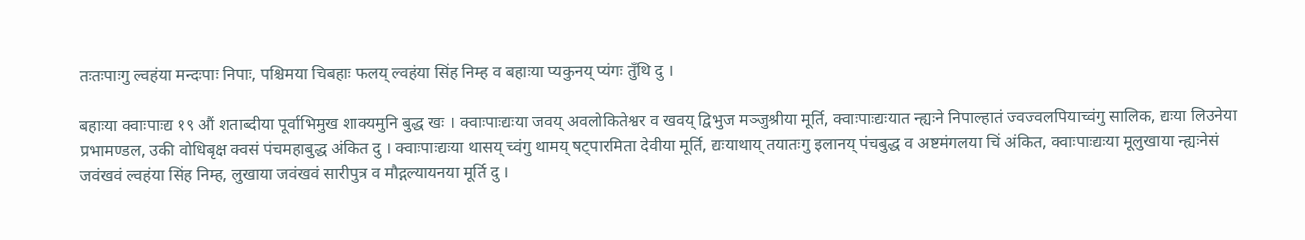तःतःपाःगु ल्वहंया मन्दःपाः निपाः, पश्चिमया चिबहाः फलय्‌ ल्वहंया सिंह निम्ह व बहाःया प्यकुनय्‌ प्यंगः तुँथि दु ।

बहाःया क्वाःपाःद्य १९ औं शताब्दीया पूर्वाभिमुख शाक्यमुनि बुद्ध खः । क्वाःपाःद्यःया जवय्‌ अवलोकितेश्वर व खवय्‌ द्विभुज मञ्जुश्रीया मूर्ति, क्वाःपाःद्यःयात न्ह्यःने निपाल्हातं ज्वज्वलपियाच्वंगु सालिक, द्यःया लिउनेया प्रभामण्डल, उकी वोधिबृक्ष क्वसं पंचमहाबुद्ध अंकित दु । क्वाःपाःद्यःया थासय्‌ च्वंगु थामय्‌ षट्पारमिता देवीया मूर्ति, द्यःयाथाय्‌ तयातःगु इलानय्‌ पंचबुद्ध व अष्टमंगलया चिं अंकित, क्वाःपाःद्यःया मूलुखाया न्ह्यःनेसं जवंखवं ल्वहंया सिंह निम्ह, लुखाया जवंखवं सारीपुत्र व मौद्गल्यायनया मूर्ति दु ।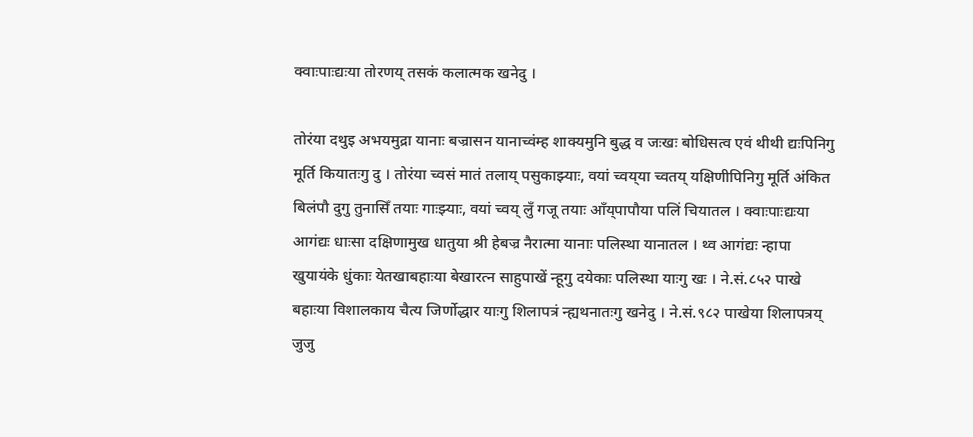क्वाःपाःद्यःया तोरणय्‌ तसकं कलात्मक खनेदु ।

तोरंया दथुइ अभयमुद्रा यानाः बज्रासन यानाच्वंम्ह शाक्यमुनि बुद्ध व जःखः बोधिसत्व एवं थीथी द्यःपिनिगु मूर्ति कियातःगु दु । तोरंया च्वसं मातं तलाय्‌ पसुकाझ्याः, वयां च्वय्‌या च्वतय्‌ यक्षिणीपिनिगु मूर्ति अंकित बिलंपौ दुगु तुनासिँ तयाः गाःझ्याः, वयां च्वय्‌ लुँ गजू तयाः आँय्‌पापौया पलिं चियातल । क्वाःपाःद्यःया आगंद्यः धाःसा दक्षिणामुख धातुया श्री हेबज्र नैरात्मा यानाः पलिस्था यानातल । थ्व आगंद्यः न्हापा खुयायंके धुंकाः येतखाबहाःया बेखारत्न साहुपाखें न्हूगु दयेकाः पलिस्था याःगु खः । ने.सं.८५२ पाखे बहाःया विशालकाय चैत्य जिर्णोद्धार याःगु शिलापत्रं न्ह्यथनातःगु खनेदु । ने.सं.९८२ पाखेया शिलापत्रय्‌ जुजु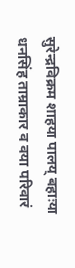सुरेन्द्रविक्रम शाहया पालय्‌ बहाःया धनसिंह ताम्राकार व वया परिवारं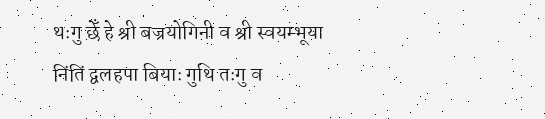थःगु छेँ हे श्री बज्रयोगिनी व श्री स्वयम्भूया निंतिं द्वलहपा बियाः गुथि तःगु व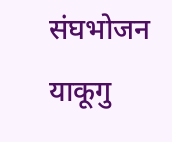संघभोजन याकूगु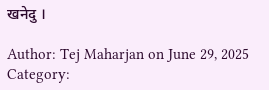खनेदु ।

Author: Tej Maharjan on June 29, 2025
Category: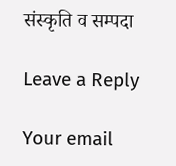संस्कृति व सम्पदा

Leave a Reply

Your email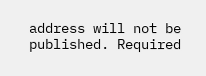address will not be published. Required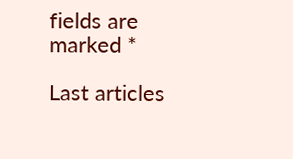fields are marked *

Last articles